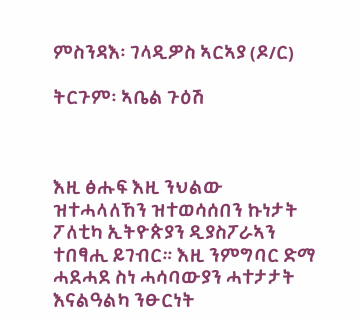ምስንዳእ፡ ገላዲዎስ ኣርኣያ (ዶ/ር)

ትርጉም፡ ኣቤል ጉዕሽ



እዚ ፅሑፍ እዚ ንህልው ዝተሓላለኸን ዝተወሳሰበን ኩነታት ፖለቲካ ኢትዮጵያን ዲያስፖራኣን ተበፃሒ ይገብር። እዚ ንምግባር ድማ ሓደሓደ ስነ ሓሳባውያን ሓተታታት እናልዓልካ ንፁርነት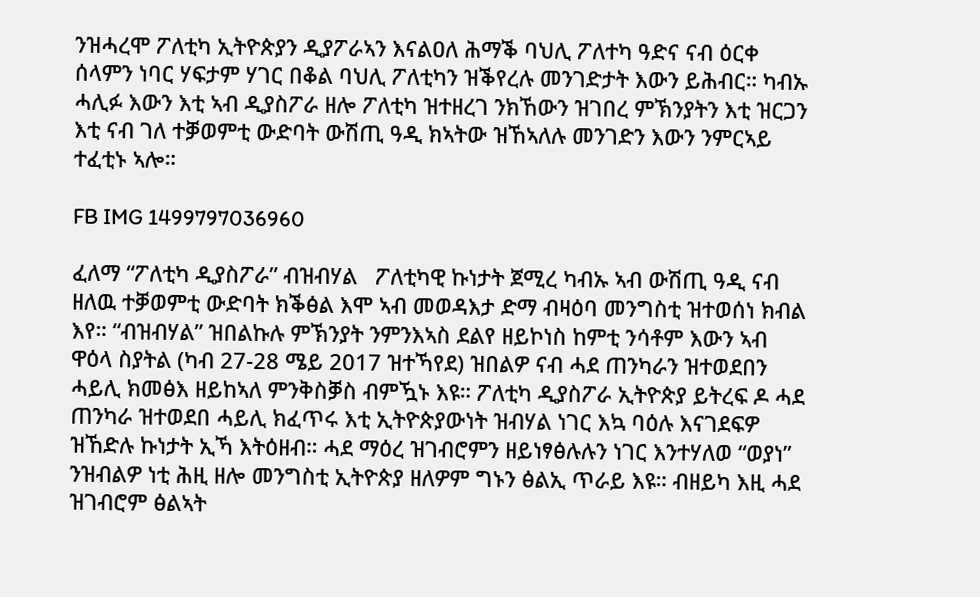ንዝሓረሞ ፖለቲካ ኢትዮጵያን ዲያፖራኣን እናልዐለ ሕማቕ ባህሊ ፖለተካ ዓድና ናብ ዕርቀ ሰላምን ነባር ሃፍታም ሃገር በቆል ባህሊ ፖለቲካን ዝቕየረሉ መንገድታት እውን ይሕብር። ካብኡ ሓሊፉ እውን እቲ ኣብ ዲያስፖራ ዘሎ ፖለቲካ ዝተዘረገ ንክኸውን ዝገበረ ምኽንያትን እቲ ዝርጋን እቲ ናብ ገለ ተቓወምቲ ውድባት ውሽጢ ዓዲ ክኣትው ዝኸኣለሉ መንገድን እውን ንምርኣይ ተፈቲኑ ኣሎ።

FB IMG 1499797036960

ፈለማ “ፖለቲካ ዲያስፖራ” ብዝብሃል   ፖለቲካዊ ኩነታት ጀሚረ ካብኡ ኣብ ውሽጢ ዓዲ ናብ ዘለዉ ተቓወምቲ ውድባት ክቕፅል እሞ ኣብ መወዳእታ ድማ ብዛዕባ መንግስቲ ዝተወሰነ ክብል እየ። “ብዝብሃል” ዝበልኩሉ ምኽንያት ንምንእኣስ ደልየ ዘይኮነስ ከምቲ ንሳቶም እውን ኣብ ዋዕላ ስያትል (ካብ 27-28 ሜይ 2017 ዝተኻየደ) ዝበልዎ ናብ ሓደ ጠንካራን ዝተወደበን ሓይሊ ክመፅእ ዘይከኣለ ምንቅስቓስ ብምዃኑ እዩ። ፖለቲካ ዲያስፖራ ኢትዮጵያ ይትረፍ ዶ ሓደ ጠንካራ ዝተወደበ ሓይሊ ክፈጥሩ እቲ ኢትዮጵያውነት ዝብሃል ነገር እኳ ባዕሉ እናገደፍዎ ዝኸድሉ ኩነታት ኢኻ እትዕዘብ። ሓደ ማዕረ ዝገብሮምን ዘይነፃፅሉሉን ነገር እንተሃለወ “ወያነ” ንዝብልዎ ነቲ ሕዚ ዘሎ መንግስቲ ኢትዮጵያ ዘለዎም ግኑን ፅልኢ ጥራይ እዩ። ብዘይካ እዚ ሓደ ዝገብሮም ፅልኣት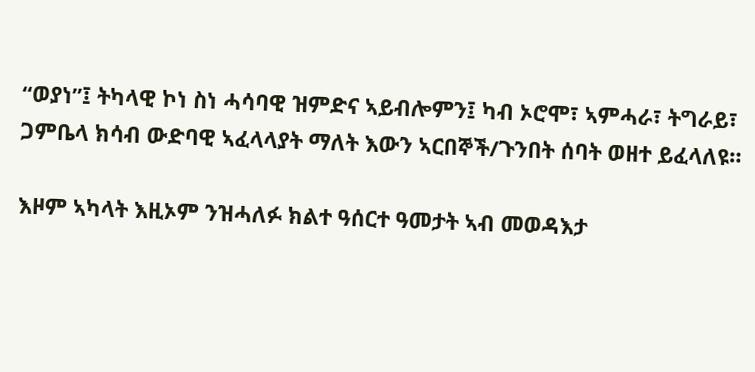“ወያነ”፤ ትካላዊ ኮነ ስነ ሓሳባዊ ዝምድና ኣይብሎምን፤ ካብ ኦሮሞ፣ ኣምሓራ፣ ትግራይ፣ ጋምቤላ ክሳብ ውድባዊ ኣፈላላያት ማለት እውን ኣርበኞች/ጉንበት ሰባት ወዘተ ይፈላለዩ።

እዞም ኣካላት እዚኦም ንዝሓለፉ ክልተ ዓሰርተ ዓመታት ኣብ መወዳእታ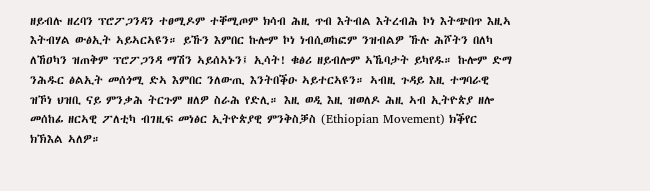ዘይብሉ ዘረባን ፕሮፖጋንዳን ተፀሚዶም ተቐሚጦም ክሳብ ሕዚ ጥብ እትብል እትረብሕ ኮነ እትጭበጥ እዚኣ እትብሃል ውፅኢት ኣይኣርኣዩን። ይኹን እምበር ኩሎም ኮነ ነብሲወከፎም ንዝብልዎ ኹሉ ሕሾትን በለካ ለኸዐካን ዝጠቅም ፕሮፖጋንዳ ማሽን ኣይሰኣኑን፤ ኢሳት! ቁፅሪ ዘይብሎም ኣኼባታት ይካየዱ። ኩሎም ድማ ንሕዱር ፅልኢት መሰጎሚ ድኣ እምበር ንለውጢ እንትበቕዑ ኣይተርኣዩን። ኣብዚ ጉዳይ እዚ ተግባራዊ ዝኾነ ህዝቢ ናይ ምንቃሕ ትርጉም ዘለዎ ስራሕ የድሊ። እዚ ወዲ እዚ ዝወለዶ ሕዚ ኣብ ኢትዮጵያ ዘሎ መሰከፊ ዘርኣዊ ፖለቲካ ብገዚፍ መነፅር ኢትዮጵያዊ ምንቅስቓስ (Ethiopian Movement) ክቕየር ክኽእል ኣለዎ።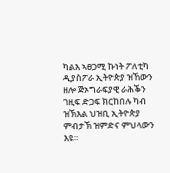ካልእ ኣፀጋሚ ኩነት ፖለቲካ ዲያስፖራ ኢትዮጵያ ዝኸውን ዘሎ ጅኦግራፍያዊ ራሕቕን ገዚፍ ድጋፍ ክርከበሉ ካብ ዝኽእል ህዝቢ ኢትዮጵያ ምብታኽ ዝምድና ምህላውን  እዩ።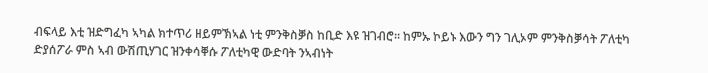ብፍላይ እቲ ዝድግፈካ ኣካል ክተጥሪ ዘይምኽኣል ነቲ ምንቅስቓስ ከቢድ እዩ ዝገብሮ። ከምኡ ኮይኑ እውን ግን ገሊኦም ምንቅስቓሳት ፖለቲካ ድያሰፖራ ምስ ኣብ ውሽጢሃገር ዝንቀሳቐሱ ፖለቲካዊ ውድባት ንኣብነት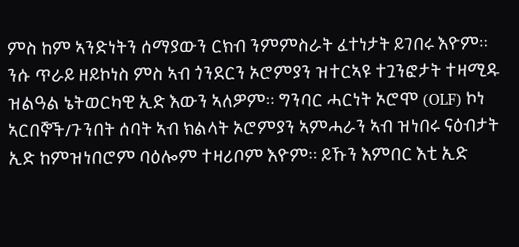ምስ ከም ኣንድነትን ሰማያውን ርክብ ንምምስራት ፈተነታት ይገበሩ እዮም። ንሱ ጥራይ ዘይኮነስ ምስ ኣብ ጎንደርን ኦሮምያን ዝተርኣዩ ተጓንፎታት ተዛሚዱ ዝልዓል ኔትወርካዊ ኢድ እውን ኣለዎም። ግንባር ሓርነት ኦሮሞ (OLF) ኮነ ኣርበኞች/ጉንበት ሰባት ኣብ ክልላት ኦሮምያን ኣምሓራን ኣብ ዝነበሩ ናዕብታት ኢድ ከምዝነበሮም ባዕሎም ተዛሪቦም እዮም። ይኹን እምበር እቲ ኢድ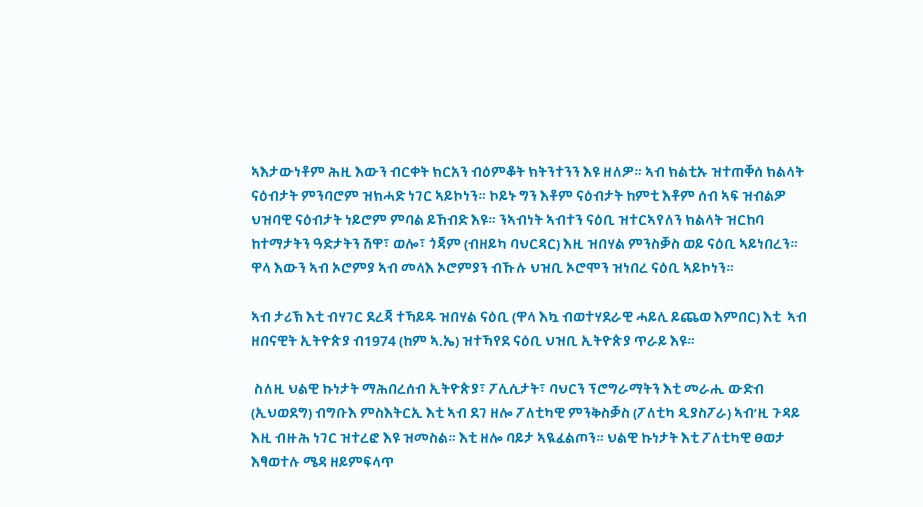ኣእታውነቶም ሕዚ እውን ብርቀት ክርአን ብዕምቆት ክትንተንን እዩ ዘለዎ። ኣብ ክልቲኡ ዝተጠቐሰ ክልላት ናዕብታት ምንባሮም ዝክሓድ ነገር ኣይኮነን። ኮይኑ ግን እቶም ናዕብታት ከምቲ እቶም ሰብ ኣፍ ዝብልዎ  ህዝባዊ ናዕብታት ነይሮም ምባል ይኸብድ እዩ። ንኣብነት ኣብተን ናዕቢ ዝተርኣየለን ክልላት ዝርከባ ከተማታትን ዓድታትን ሽዋ፣ ወሎ፣ ጎጃም (ብዘይካ ባህርዳር) እዚ ዝበሃል ምንስቓስ ወይ ናዕቢ ኣይነበረን። ዋላ እውን ኣብ ኦሮምያ ኣብ መላእ ኦሮምያን ብኹሉ ህዝቢ ኦሮሞን ዝነበረ ናዕቢ ኣይኮነን።

ኣብ ታሪኽ እቲ ብሃገር ደረጃ ተኻይዱ ዝበሃል ናዕቢ (ዋላ እኳ ብወተሃደራዊ ሓይሊ ይጨወ እምበር) እቲ  ኣብ ዘበናዊት ኢትዮጵያ ብ1974 (ከም ኣ.ኤ) ዝተኻየደ ናዕቢ ህዝቢ ኢትዮጵያ ጥራይ እዩ።

 ስለዚ ህልዊ ኩነታት ማሕበረሰብ ኢትዮጵያ፣ ፖሊሲታት፣ ባህርን ፕሮግራማትን እቲ መራሒ ውድብ (ኢህወደግ) ብግቡእ ምስእትርኢ እቲ ኣብ ደገ ዘሎ ፖለቲካዊ ምንቅስቓስ (ፖለቲካ ዲያስፖራ) ኣብ’ዚ ጉዳይ እዚ ብዙሕ ነገር ዝተረፎ እዩ ዝመስል። እቲ ዘሎ ባይታ ኣዪፈልጦን። ህልዊ ኩነታት እቲ ፖለቲካዊ ፀወታ እፃወተሉ ሜዳ ዘይምፍላጥ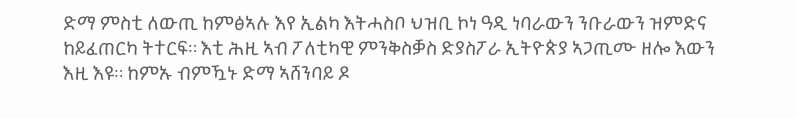ድማ ምስቲ ለውጢ ከምፅኣሉ እየ ኢልካ እትሓስቦ ህዝቢ ኮነ ዓዲ ነባራውን ንቡራውን ዝምድና ከይፈጠርካ ትተርፍ። እቲ ሕዚ ኣብ ፖለቲካዊ ምንቅስቓስ ድያስፖራ ኢትዮጵያ ኣጋጢሙ ዘሎ እውን እዚ እዩ። ከምኡ ብምዃኑ ድማ ኣሸንባይ ዶ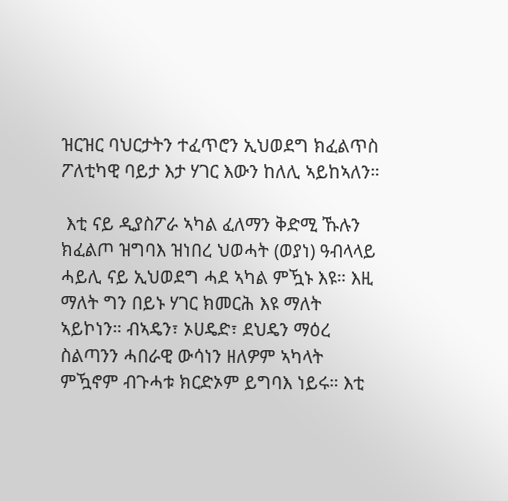ዝርዝር ባህርታትን ተፈጥሮን ኢህወደግ ክፈልጥስ ፖለቲካዊ ባይታ እታ ሃገር እውን ከለሊ ኣይከኣለን።

 እቲ ናይ ዲያስፖራ ኣካል ፈለማን ቅድሚ ኹሉን ክፈልጦ ዝግባእ ዝነበረ ህወሓት (ወያነ) ዓብላላይ ሓይሊ ናይ ኢህወደግ ሓደ ኣካል ምዃኑ እዩ። እዚ ማለት ግን በይኑ ሃገር ክመርሕ እዩ ማለት ኣይኮነን። ብኣዴን፣ ኦሀዴድ፣ ደህዴን ማዕረ ስልጣንን ሓበራዊ ውሳነን ዘለዎም ኣካላት ምዃኖም ብጉሓቱ ክርድኦም ይግባእ ነይሩ። እቲ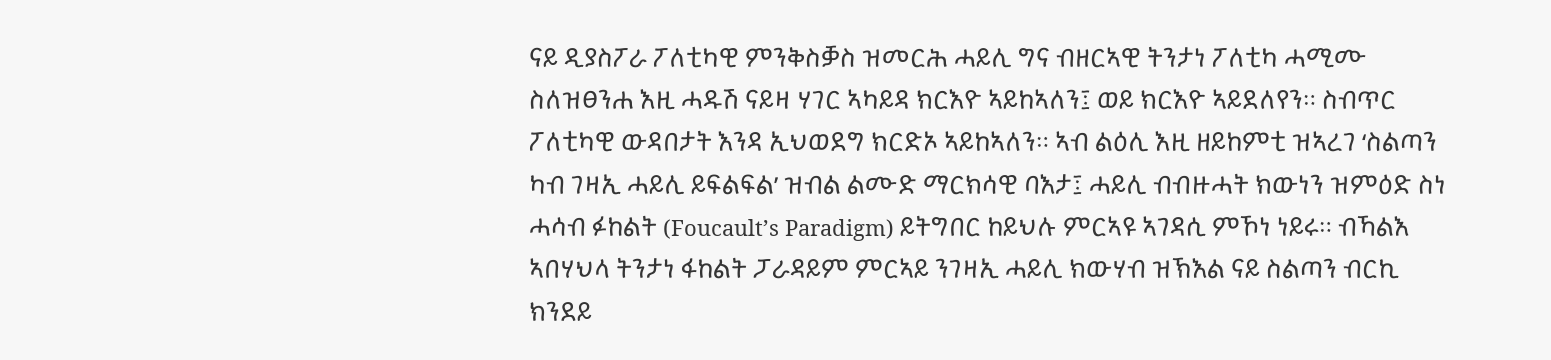ናይ ዲያስፖራ ፖለቲካዊ ምንቅስቓስ ዝመርሕ ሓይሊ ግና ብዘርኣዊ ትንታነ ፖለቲካ ሓሚሙ ስለዝፀንሐ እዚ ሓዱሽ ናይዛ ሃገር ኣካይዳ ክርእዮ ኣይከኣለን፤ ወይ ክርእዮ ኣይደለየን። ስብጥር ፖለቲካዊ ውዳበታት እንዳ ኢህወደግ ክርድኦ ኣይከኣለን። ኣብ ልዕሊ እዚ ዘይከምቲ ዝኣረገ ‘ስልጣን ካብ ገዛኢ ሓይሊ ይፍልፍል’ ዝብል ልሙድ ማርክሳዊ ባእታ፤ ሓይሊ ብብዙሓት ክውነን ዝምዕድ ስነ ሓሳብ ፉከልት (Foucault’s Paradigm) ይትግበር ከይህሉ ምርኣዩ ኣገዳሲ ምኾነ ነይሩ። ብኻልእ ኣበሃህላ ትንታነ ፋከልት ፓራዳይም ምርኣይ ንገዛኢ ሓይሊ ክውሃብ ዝኽእል ናይ ስልጣን ብርኪ ክንደይ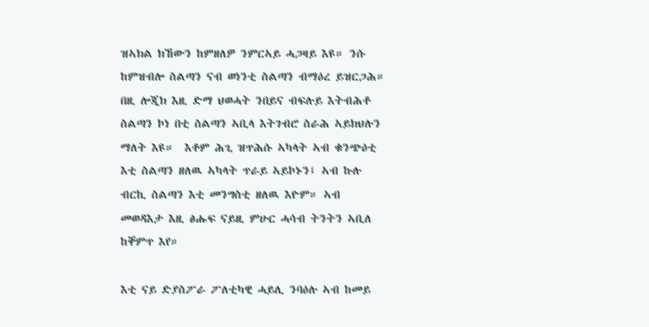ዝኣክል ክኸውን ከምዘለዎ ንምርኣይ ሓጋዛይ እዩ። ንሱ ከምዝብሎ ስልጣን ናብ ወነንቲ ስልጣን ብማዕረ ይዝርጋሕ። በዚ ሎጂክ እዚ ድማ ህወሓት ንበይና ብፍሉይ እትብሕቶ ስልጣን ኮነ በቲ ስልጣን ኣቢላ እትገብሮ ስራሕ ኣይክህሉን ማለት እዩ።  እቶም ሕጊ ዝጥሕሱ ኣካላት ኣብ ቁንጭዕቲ እቲ ስልጣን ዘለዉ ኣካላት ጥራይ ኣይኮኑን፤ ኣብ ኩሉ ብርኪ ስልጣን እቲ መንግስቲ ዘለዉ እዮም። ኣብ መወዳእታ እዚ ፅሑፍ ናይዚ ምሁር ሓሳብ ትንትን ኣቢለ ከቐምጥ እየ።

እቲ ናይ ድያስፖራ ፖለቲካዊ ሓይሊ ንባዕሉ ኣብ ከመይ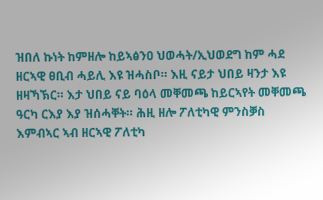ዝበለ ኩነት ከምዘሎ ከይኣፅንዐ ህወሓት/ኢህወደግ ከም ሓደ ዘርኣዊ ፀቢብ ሓይሊ እዩ ዝሓስቦ። እዚ ናይታ ህበይ ዛንታ እዩ ዘዛኻኽር። እታ ህበይ ናይ ባዕላ መቐመጫ ከይርኣየት መቐመጫ ዓርካ ርእያ እያ ዝሰሓቐት። ሕዚ ዘሎ ፖለቲካዊ ምንስቓስ እምብኣር ኣብ ዘርኣዊ ፖለቲካ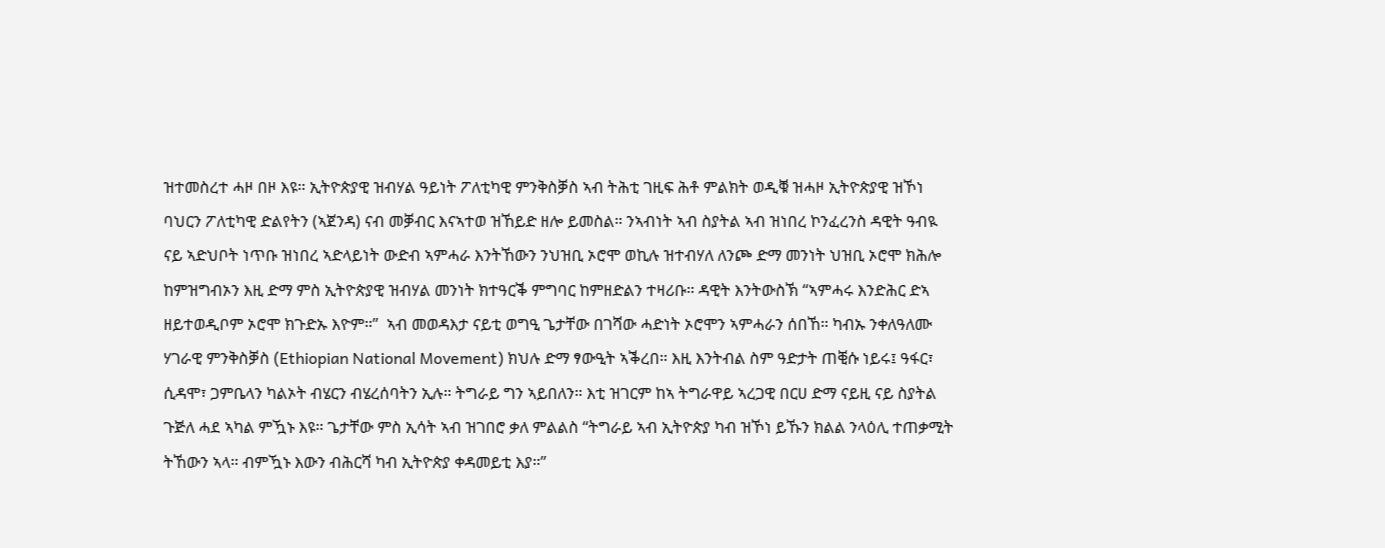ዝተመስረተ ሓዞ በዞ እዩ። ኢትዮጵያዊ ዝብሃል ዓይነት ፖለቲካዊ ምንቅስቓስ ኣብ ትሕቲ ገዚፍ ሕቶ ምልክት ወዲቑ ዝሓዞ ኢትዮጵያዊ ዝኾነ ባህርን ፖለቲካዊ ድልየትን (ኣጀንዳ) ናብ መቓብር እናኣተወ ዝኸይድ ዘሎ ይመስል። ንኣብነት ኣብ ስያትል ኣብ ዝነበረ ኮንፈረንስ ዳዊት ዓብዪ ናይ ኣድህቦት ነጥቡ ዝነበረ ኣድላይነት ውድብ ኣምሓራ እንትኸውን ንህዝቢ ኦሮሞ ወኪሉ ዝተብሃለ ለንጮ ድማ መንነት ህዝቢ ኦሮሞ ክሕሎ ከምዝግብኦን እዚ ድማ ምስ ኢትዮጵያዊ ዝብሃል መንነት ክተዓርቕ ምግባር ከምዘድልን ተዛሪቡ። ዳዊት እንትውስኽ “ኣምሓሩ እንድሕር ድኣ ዘይተወዲቦም ኦሮሞ ክጉድኡ እዮም።”  ኣብ መወዳእታ ናይቲ ወግዒ ጌታቸው በገሻው ሓድነት ኦሮሞን ኣምሓራን ሰበኸ። ካብኡ ንቀለዓለሙ ሃገራዊ ምንቅስቓስ (Ethiopian National Movement) ክህሉ ድማ ፃውዒት ኣቕረበ። እዚ እንትብል ስም ዓድታት ጠቒሱ ነይሩ፤ ዓፋር፣ ሲዳሞ፣ ጋምቤላን ካልኦት ብሄርን ብሄረሰባትን ኢሉ። ትግራይ ግን ኣይበለን። እቲ ዝገርም ከኣ ትግራዋይ ኣረጋዊ በርሀ ድማ ናይዚ ናይ ስያትል ጉጅለ ሓደ ኣካል ምዃኑ እዩ። ጌታቸው ምስ ኢሳት ኣብ ዝገበሮ ቃለ ምልልስ “ትግራይ ኣብ ኢትዮጵያ ካብ ዝኾነ ይኹን ክልል ንላዕሊ ተጠቃሚት ትኸውን ኣላ። ብምዃኑ እውን ብሕርሻ ካብ ኢትዮጵያ ቀዳመይቲ እያ።”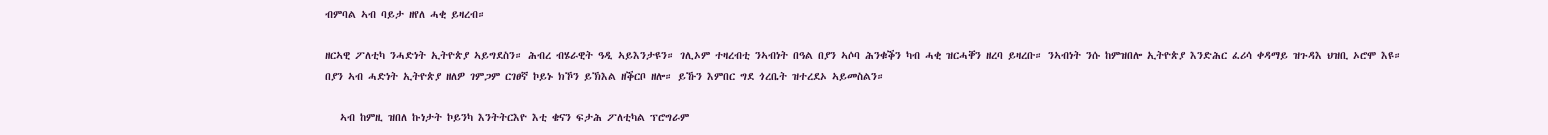ብምባል ኣብ ባይታ ዘየለ ሓቂ ይዛረብ።

ዘርኣዊ ፖለቲካ ንሓድነት ኢትዮጵያ ኣይግደስን። ሕብረ ብሄራዊት ዓዲ ኣይእንታዩን። ገሊኦም ተዛረብቲ ንኣብነት በዓል በያን ኣሶባ ሕንቁቕን ካብ ሓቂ ዝርሓቐን ዘረባ ይዛረቡ። ንኣብነት ንሱ ከምዝበሎ ኢትዮጵያ እንድሕር ፈሪሳ ቀዳማይ ዝጉዳእ ህዝቢ ኦሮሞ እዩ።  በያን ኣብ ሓድነት ኢትዮጵያ ዘለዎ ገምጋም ርገፀኛ ኮይኑ ክኾን ይኽእል ዘቕርቦ ዘሎ። ይኹን እምበር ግደ ጎረቤት ዝተረደኦ ኣይመስልን።

   ኣብ ከምዚ ዝበለ ኩነታት ኮይንካ እንትትርእዮ እቲ ቄናን ፍታሕ ፖለቲካል ፕሮግራም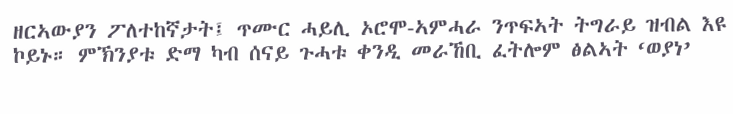ዘርኣውያን ፖለተከኛታት፤ ጥሙር ሓይሊ ኦሮሞ-ኣምሓራ ንጥፍኣት ትግራይ ዝብል እዩ ኮይኑ። ምኽንያቱ ድማ ካብ ሰናይ ጉሓቱ ቀንዲ መራኸቢ ፈትሎም ፅልኣት ‘ወያነ’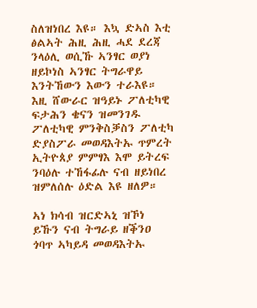ስለዝነበረ እዩ። እኳ ድኣስ እቲ ፅልኣት ሕዚ ሕዚ ሓደ ደረጃ ንላዕሊ ወሲኹ ኣንፃር ወያነ ዘይኮነስ ኣንፃር ትግራዋይ እንትኸውን እውን ተራእዩ። እዚ ሸውራር ዝዓይኑ ፖለቲካዊ ፍታሕን ቄናን ዝመንገዱ ፖለቲካዊ ምንቅስቓስን ፖለቲካ ድያስፖራ መወዳእትኡ ጥምረት ኢትዮጰያ ምምፃእ እሞ ይትረፍ ንባዕሉ ተኸፋፊሉ ናብ ዘይነበረ ዝምለሰሉ ዕድል እዩ ዘለዎ።

ኣነ ክሳብ ዝርድኣኒ ዝኾነ ይኹን ናብ ትግራይ ዘቕንዐ ጎባጥ ኣካይዳ መወዳእትኡ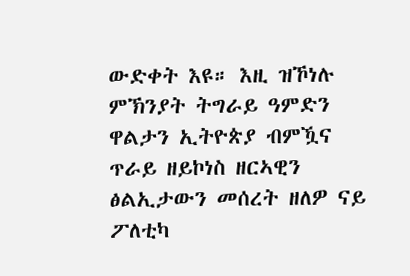ውድቀት እዩ። እዚ ዝኾነሉ ምኽንያት ትግራይ ዓምድን ዋልታን ኢትዮጵያ ብምዃና ጥራይ ዘይኮነስ ዘርኣዊን ፅልኢታውን መሰረት ዘለዎ ናይ ፖለቲካ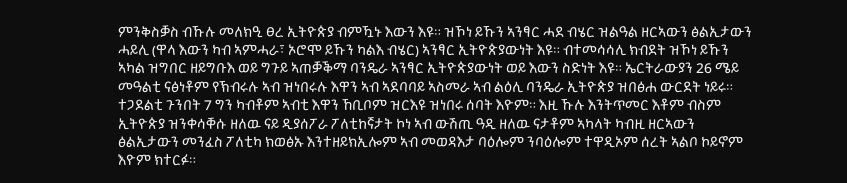ምንቅስቓስ ብኹሉ መለክዒ ፀረ ኢትዮጵያ ብምዃኑ እውን እዩ። ዝኾነ ይኹን ኣንፃር ሓደ ብሄር ዝልዓል ዘርኣውን ፅልኢታውን ሓይሊ (ዋላ እውን ካብ ኣምሓራ፣ ኦሮሞ ይኹን ካልእ ብሄር) ኣንፃር ኢትዮጵያውነት እዩ። ብተመሳሳሊ ክብደት ዝኾነ ይኹን ኣካል ዝግበር ዘይግቡእ ወይ ግጉይ ኣጠቓቕማ ባንዴራ ኣንፃር ኢትዮጵያውነት ወይ እውን ስድነት እዩ። ኤርትራውያን 26 ሜይ መዓልቲ ናፅነቶም የኽብሩሉ ኣብ ዝነበሩሉ እዋን ኣብ ኣደባባይ ኣስመራ ኣብ ልዕሊ ባንዴራ ኢትዮጵያ ዝበፅሐ ውርደት ነይሩ። ተጋደልቲ ጉንበት 7 ግን ካብቶም ኣብቲ እዋን ኸቢቦም ዝርእዩ ዝነበሩ ሰባት እዮም። እዚ ኹሉ እንትጥመር እቶም ብስም ኢትዮጵያ ዝንቀሳቐሱ ዘለዉ ናይ ዲያሰፖራ ፖለቲከኛታት ኮነ ኣብ ውሽጢ ዓዲ ዘለዉ ናታቶም ኣካላት ካብዚ ዘርኣውን ፅልኢታውን መንፈስ ፖለቲካ ክወፅኡ እንተዘይክኢሎም ኣብ መወዳእታ ባዕሎም ንባዕሎም ተዋዲኦም ሰረት ኣልቦ ኮይኖም እዮም ክተርፉ።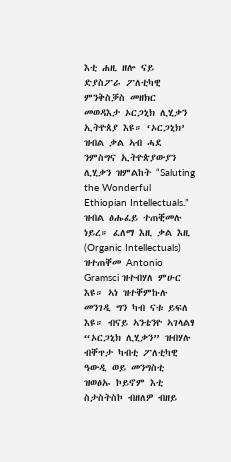እቲ ሐዚ ዘሎ ናይ ድያስፖራ ፖለቲካዊ ምንቅስቓስ መዘክር መወዳእታ ኦርጋኒክ ሊሂቃን ኢትዮጰያ እዩ። ‘ኦርጋኒክ’ ዝብል ቃል ኣብ ሓደ ንምስግና ኢትዮጵያውያን ሊሂቃን ዝምልከት “Saluting the Wonderful Ethiopian Intellectuals.” ዝብል ፅሑፈይ ተጠቒመሉ ነይረ። ፈለማ እዚ ቃል እዚ (Organic Intellectuals)  ዝተጠቐመ Antonio Gramsci ዝተብሃለ ምሁር እዩ። ኣነ ዝተቐምኩሉ መንገዲ ግን ካብ ናቱ ይፍለ እዩ። ብናይ ኣንቴንዮ ኣገላልፃ “ኦርጋኒክ ሊሂቃን” ዝብሃሉ ብቐጥታ ካብቲ ፖለቲካዊ ዓውዲ ወይ መንግስቲ   ዝወፅኡ ኮይኖም እቲ ስታስትስኮ ብዘለዎ ብዘይ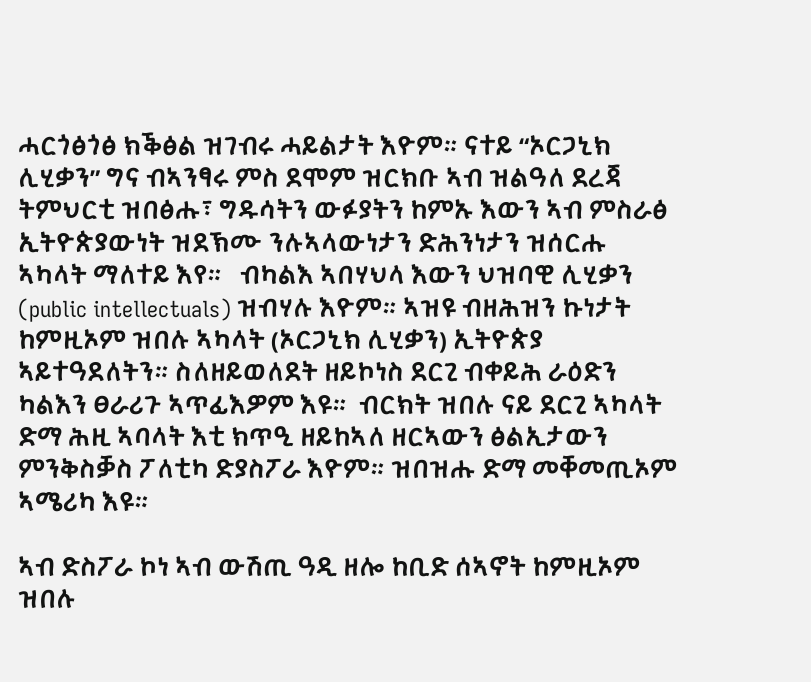ሓርጎፅጎፅ ክቕፅል ዝገብሩ ሓይልታት እዮም። ናተይ “ኦርጋኒክ ሊሂቃን” ግና ብኣንፃሩ ምስ ደሞም ዝርክቡ ኣብ ዝልዓለ ደረጃ ትምህርቲ ዝበፅሑ፣ ግዱሳትን ውፉያትን ከምኡ እውን ኣብ ምስራፅ ኢትዮጵያውነት ዝደኽሙ ንሉኣላውነታን ድሕንነታን ዝሰርሑ ኣካላት ማለተይ እየ።   ብካልእ ኣበሃህላ እውን ህዝባዊ ሊሂቃን (public intellectuals) ዝብሃሉ እዮም። ኣዝዩ ብዘሕዝን ኩነታት ከምዚኦም ዝበሉ ኣካላት (ኦርጋኒክ ሊሂቃን) ኢትዮጵያ ኣይተዓደለትን። ስለዘይወለደት ዘይኮነስ ደርጊ ብቀይሕ ራዕድን ካልእን ፀራሪጉ ኣጥፊእዎም እዩ።  ብርክት ዝበሉ ናይ ደርጊ ኣካላት ድማ ሕዚ ኣባላት እቲ ክጥዒ ዘይከኣለ ዘርኣውን ፅልኢታውን ምንቅስቓስ ፖለቲካ ድያስፖራ እዮም። ዝበዝሑ ድማ መቐመጢኦም ኣሜሪካ እዩ።

ኣብ ድስፖራ ኮነ ኣብ ውሽጢ ዓዲ ዘሎ ከቢድ ሰኣኖት ከምዚኦም ዝበሉ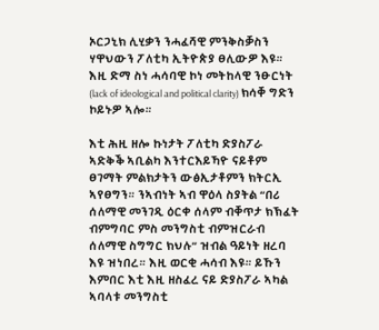ኦርጋኒክ ሊሂቃን ንሓፈሻዊ ምንቅስቓስን ሃዋህውን ፖለቲካ ኢትዮጵያ ፀሊውዎ እዩ። እዚ ድማ ስነ ሓሳባዊ ኮነ መትከላዊ ንፁርነት (lack of ideological and political clarity) ክሳቐ ግድን ኮይኑዎ ኣሎ።

እቲ ሕዚ ዘሎ ኩነታት ፖለቲካ ድያስፖራ ኣድቅቕ ኣቢልካ እንተርእይኻዮ ናይቶም ፀገማት ምልክታትን ውፅኢታቶምን ክትርኢ ኣየፀግን። ንኣብነት ኣብ ዋዕላ ስያትል “በሪ ሰለማዊ መንገዲ ዕርቀ ሰላም ብቐጥታ ክኽፈት ብምግባር ምስ መንግስቲ ብምዝርራብ ሰለማዊ ስግግር ክህሉ” ዝብል ዓይነት ዘረባ እዩ ዝነበረ። እዚ ወርቂ ሓሳብ እዩ። ይኹን እምበር እቲ እዚ ዘስፈረ ናይ ድያስፖራ ኣካል ኣባላቱ መንግስቲ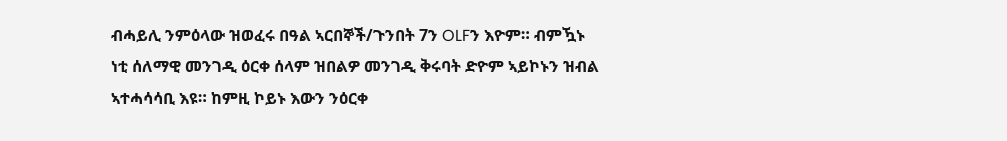ብሓይሊ ንምዕላው ዝወፈሩ በዓል ኣርበኞች/ጉንበት 7ን OLFን እዮም። ብምዃኑ ነቲ ሰለማዊ መንገዲ ዕርቀ ሰላም ዝበልዎ መንገዲ ቅሩባት ድዮም ኣይኮኑን ዝብል ኣተሓሳሳቢ እዩ። ከምዚ ኮይኑ እውን ንዕርቀ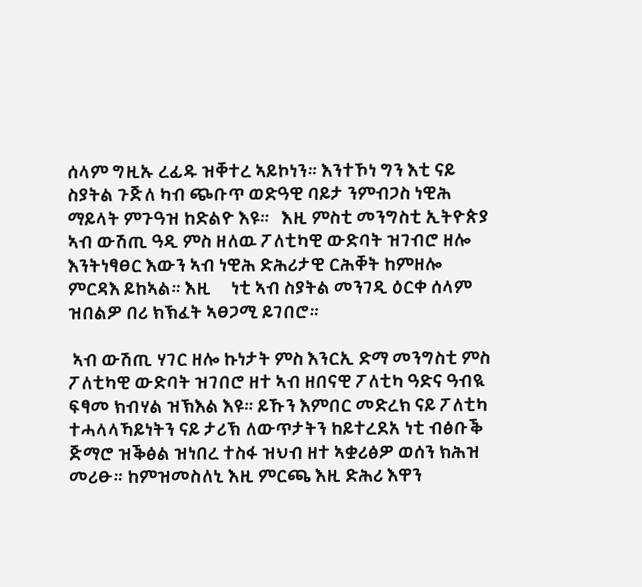ሰላም ግዚኡ ረፊዱ ዝቐተረ ኣይኮነን። እንተኾነ ግን እቲ ናይ ስያትል ጉጅለ ካብ ጭቡጥ ወድዓዊ ባይታ ንምብጋስ ነዊሕ ማይላት ምጉዓዝ ከድልዮ እዩ።   እዚ ምስቲ መንግስቲ ኢትዮጵያ ኣብ ውሽጢ ዓዲ ምስ ዘለዉ ፖለቲካዊ ውድባት ዝገብሮ ዘሎ እንትነፃፀር እውን ኣብ ነዊሕ ድሕሪታዊ ርሕቐት ከምዘሎ ምርዳእ ይከኣል። እዚ     ነቲ ኣብ ስያትል መንገዲ ዕርቀ ሰላም ዝበልዎ በሪ ክኽፈት ኣፀጋሚ ይገበሮ።

 ኣብ ውሽጢ ሃገር ዘሎ ኩነታት ምስ እንርኢ ድማ መንግስቲ ምስ ፖለቲካዊ ውድባት ዝገበሮ ዘተ ኣብ ዘበናዊ ፖለቲካ ዓድና ዓብዪ ፍፃመ ክብሃል ዝኽእል እዩ። ይኹን እምበር መድረክ ናይ ፖለቲካ ተሓላላኻይነትን ናይ ታሪኽ ለውጥታትን ከይተረደአ ነቲ ብፅቡቕ ጅማሮ ዝቕፅል ዝነበረ ተስፋ ዝህብ ዘተ ኣቋሪፅዎ ወሰን ክሕዝ መሪፁ። ከምዝመስለኒ እዚ ምርጫ እዚ ድሕሪ እዋን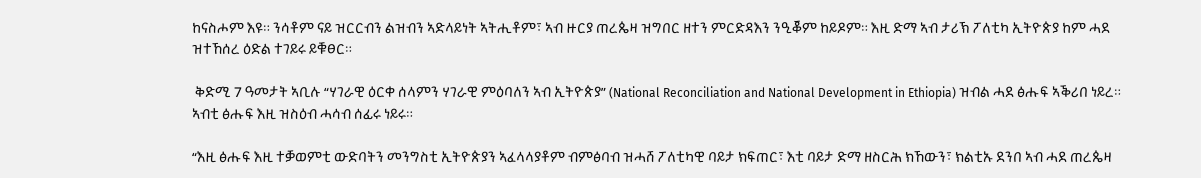ከናስሖም እዩ። ንሳቶም ናይ ዝርርብን ልዝብን ኣድላይነት ኣትሒቶም፣ ኣብ ዙርያ ጠረጴዛ ዝግበር ዘተን ምርድዳእን ንዒቖም ከይዶም። እዚ ድማ ኣብ ታሪኽ ፖለቲካ ኢትዮጵያ ከም ሓደ ዝተኸሰረ ዕድል ተገይሩ ይቑፀር።

 ቅድሚ 7 ዓመታት ኣቢሉ “ሃገራዊ ዕርቀ ሰላምን ሃገራዊ ምዕባለን ኣብ ኢትዮጵያ” (National Reconciliation and National Development in Ethiopia) ዝብል ሓደ ፅሑፍ ኣቕሪበ ነይረ። ኣብቲ ፅሑፍ እዚ ዝስዕብ ሓሳብ ሰፊሩ ነይሩ።

“እዚ ፅሑፍ እዚ ተቓወምቲ ውድባትን መንግስቲ ኢትዮጵያን ኣፈላላያቶም ብምፅባብ ዝሓሸ ፖለቲካዊ ባይታ ክፍጠር፣ እቲ ባይታ ድማ ዘስርሕ ክኸውን፣ ክልቲኡ ደንበ ኣብ ሓደ ጠረጴዛ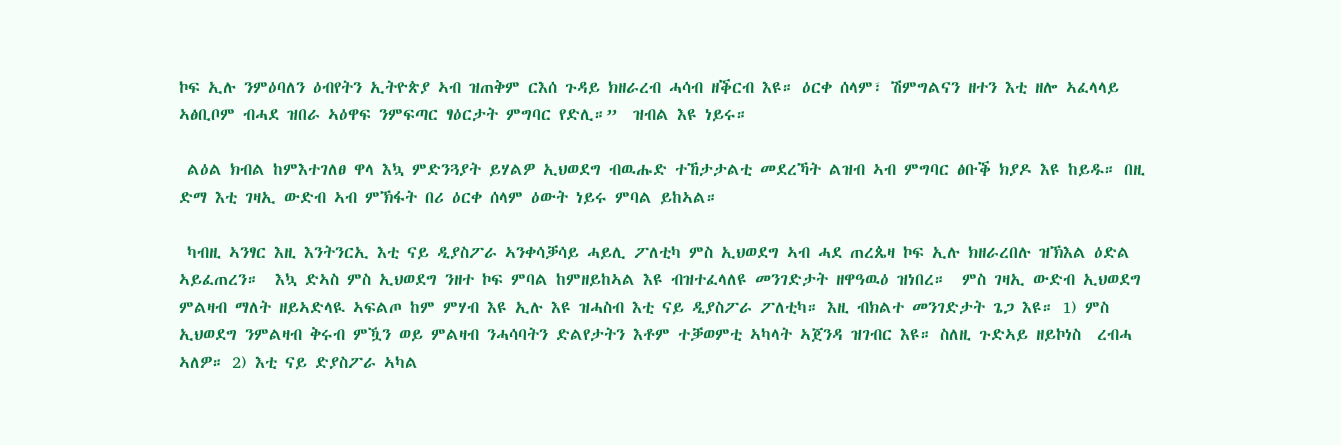ኮፍ ኢሉ ንምዕባለን ዕብየትን ኢትዮጵያ ኣብ ዝጠቅም ርእሰ ጉዳይ ክዘራረብ ሓሳብ ዘቕርብ እዩ። ዕርቀ ሰላም፣ ሽምግልናን ዘተን እቲ ዘሎ ኣፈላላይ ኣፅቢቦም ብሓደ ዝበራ ኣዕዋፍ ንምፍጣር ፃዕርታት ምግባር የድሊ።”  ዝብል እዩ ነይሩ።

 ልዕል ክብል ከምእተገለፀ ዋላ እኳ ምድንጓያት ይሃልዎ ኢህወደግ ብዉሑድ ተኸታታልቲ መደረኻት ልዝብ ኣብ ምግባር ፅቡቕ ክያዶ እዩ ከይዱ። በዚ ድማ እቲ ገዛኢ ውድብ ኣብ ምኽፋት በሪ ዕርቀ ሰላም ዕውት ነይሩ ምባል ይከኣል።

 ካብዚ ኣንፃር እዚ እንትንርኢ እቲ ናይ ዲያስፖራ ኣንቀሳቓሳይ ሓይሊ ፖለቲካ ምስ ኢህወደግ ኣብ ሓደ ጠረጴዛ ኮፍ ኢሉ ክዘራረበሉ ዝኽእል ዕድል ኣይፈጠረን።  እኳ ድኣስ ምስ ኢህወደግ ንዘተ ኮፍ ምባል ከምዘይከኣል እዩ ብዝተፈላለዩ መንገድታት ዘዋዓዉዕ ዝነበረ።  ምስ ገዛኢ ውድብ ኢህወደግ ምልዛብ ማለት ዘይኣድላዪ ኣፍልጦ ከም ምሃብ እዩ ኢሉ እዩ ዝሓስብ እቲ ናይ ዲያስፖራ ፖለቲካ። እዚ ብክልተ መንገድታት ጌጋ እዩ። 1) ምስ ኢህወደግ ንምልዛብ ቅሩብ ምዃን ወይ ምልዛብ ንሓሳባትን ድልየታትን እቶም ተቓወምቲ ኣካላት ኣጀንዳ ዝገብር እዩ። ስለዚ ጉድኣይ ዘይኮነስ  ረብሓ ኣለዎ። 2) እቲ ናይ ድያስፖራ ኣካል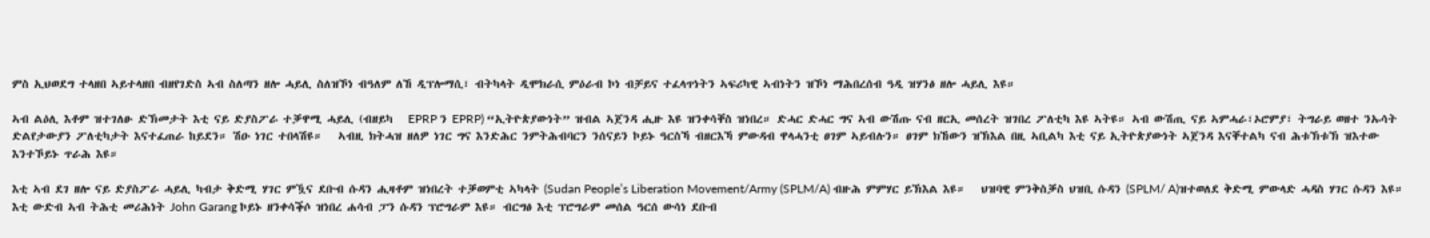ምስ ኢህወደግ ተላዘበ ኣይተላዘበ ብዘየገድስ ኣብ ስለጣን ዘሎ ሓይሊ ስለዝኾነ ብዓለም ለኸ ዲፕሎማሲ፣ ብትካላት ዲሞክራሲ ምዕራብ ኮነ ብቻይና ተፈላጥነትን ኣፍሪካዊ ኣብነትን ዝኾነ ማሕበረሰብ ዓዲ ዝሃንፅ ዘሎ ሓይሊ እዩ።

ኣብ ልዕሊ እቶም ዝተገለፁ ድኽመታት እቲ ናይ ድያስፖራ ተቓዋሚ ሓይሊ (ብዘይካ   EPRP ን EPRP) “ኢትዮጵያውነት” ዝብል ኣጀንዳ ሒዙ እዩ ዝንቀሳቐስ ዝነበረ። ድሓር ድሓር ግና ኣብ ውሽጡ ናብ ዘርኢ መሰረት ዝገበረ ፖለቲካ እዩ ኣትዩ። ኣብ ውሽጢ ናይ ኣምሓራ፣ኦሮምያ፣ ትግራይ ወዘተ ንኡሳት ድልየታውያን ፖለቲካታት እናተፈጠራ ከይደን። ሽዑ ነገር ተበላሽዩ።   ኣብዚ ክትሓዝ ዘለዎ ነገር ግና እንድሕር ንምትሕብባርን ንሰናይን ኮይኑ ዓርስኻ ብዘርእኻ ምውዳብ ዋላሓንቲ ፀገም ኣይብሉን። ፀገም ክኸውን ዝኽእል በዚ ኣቢልካ እቲ ናይ ኢትዮጵያውነት ኣጀንዳ እናቐተልካ ናብ ሕቱኽቱኽ ዝእተው እንተኾይኑ ጥራሕ እዩ።

እቲ ኣብ ደገ ዘሎ ናይ ድያስፖራ ሓይሊ ካብታ ቅድሚ ሃገር ምዃና ደቡብ ሱዳን ሒዛቶም ዝነበረት ተቓወምቲ ኣካላት (Sudan People’s Liberation Movement/Army (SPLM/A) ብዙሕ ምምሃር ይኽእል እዩ።   ህዝባዊ ምንቅስቓስ ህዝቢ ሱዳን (SPLM/ A)ዝተወለደ ቅድሚ ምውላድ ሓዳስ ሃገር ሱዳን እዩ። እቲ ውድብ ኣብ ትሕቲ መሪሕነት John Garang ኮይኑ ዘንቀሳቕሶ ዝነበረ ሐሳብ ፓን ሱዳን ፕሮግራም እዩ። ብርግፅ እቲ ፕሮግራም መሰል ዓርሰ ውሳነ ደቡብ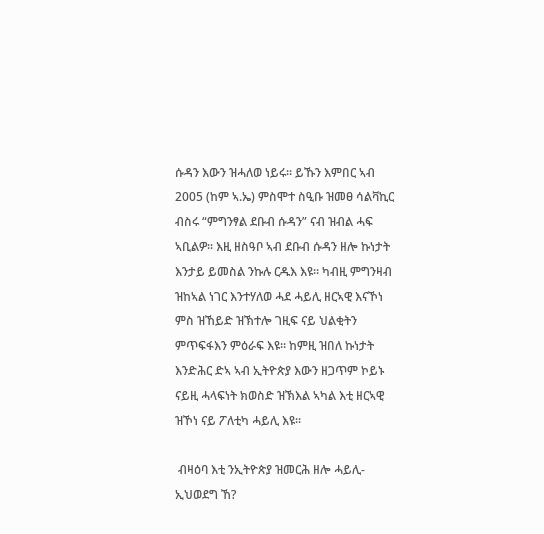ሱዳን እውን ዝሓለወ ነይሩ። ይኹን እምበር ኣብ 2005 (ከም ኣ.ኤ) ምስሞተ ስዒቡ ዝመፀ ሳልቫኪር ብስሩ “ምግንፃል ደቡብ ሱዳን” ናብ ዝብል ሓፍ ኣቢልዎ። እዚ ዘስዓቦ ኣብ ደቡብ ሱዳን ዘሎ ኩነታት እንታይ ይመስል ንኩሉ ርዱእ እዩ። ካብዚ ምግንዛብ ዝከኣል ነገር እንተሃለወ ሓደ ሓይሊ ዘርኣዊ እናኾነ ምስ ዝኸይድ ዝኽተሎ ገዚፍ ናይ ህልቂትን ምጥፍፋእን ምዕራፍ እዩ። ከምዚ ዝበለ ኩነታት እንድሕር ድኣ ኣብ ኢትዮጵያ እውን ዘጋጥም ኮይኑ ናይዚ ሓላፍነት ክወስድ ዝኽእል ኣካል እቲ ዘርኣዊ ዝኾነ ናይ ፖለቲካ ሓይሊ እዩ።

 ብዛዕባ እቲ ንኢትዮጵያ ዝመርሕ ዘሎ ሓይሊ-ኢህወደግ ኸ?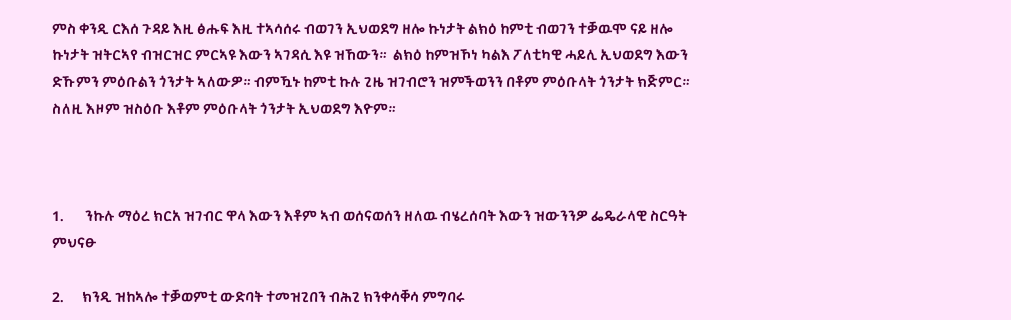ምስ ቀንዲ ርእሰ ጉዳይ እዚ ፅሑፍ እዚ ተኣሳሰሩ ብወገን ኢህወደግ ዘሎ ኩነታት ልክዕ ከምቲ ብወገን ተቓዉሞ ናይ ዘሎ ኩነታት ዝትርኣየ ብዝርዝር ምርኣዩ እውን ኣገዳሲ እዩ ዝኸውን።  ልክዕ ከምዝኾነ ካልእ ፖለቲካዊ ሓይሊ ኢህወደግ እውን ድኹምን ምዕቡልን ጎንታት ኣለውዎ። ብምዃኑ ከምቲ ኩሉ ጊዜ ዝገብሮን ዝምችወንን በቶም ምዕቡላት ጎንታት ክጅምር። ስለዚ እዞም ዝስዕቡ እቶም ምዕቡላት ጎንታት ኢህወደግ እዮም።



1.       ንኩሉ ማዕረ ክርአ ዝገብር ዋላ እውን እቶም ኣብ ወሰናወሰን ዘለዉ ብሄረሰባት እውን ዝውንንዎ ፌዴራላዊ ስርዓት ምህናፁ

2.      ክንዲ ዝከኣሎ ተቓወምቲ ውድባት ተመዝጊበን ብሕጊ ክንቀሳቐሳ ምግባሩ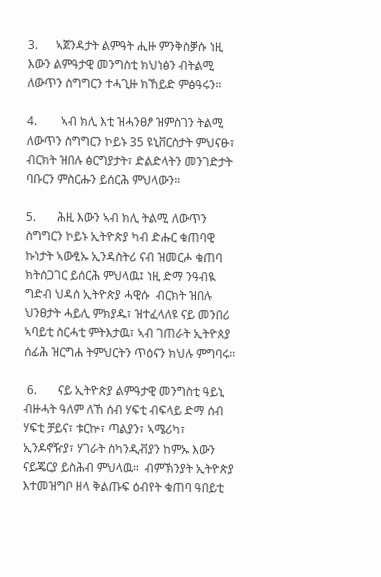3.      ኣጀንዳታት ልምዓት ሒዙ ምንቅስቓሱ ነዚ እውን ልምዓታዊ መንግስቲ ክህነፅን ብትልሚ ለውጥን ስግግርን ተሓጊዙ ክኸይድ ምፅዓሩን።

4.        ኣብ ክሊ እቲ ዝሓንፀፆ ዝምስገን ትልሚ ለውጥን ስግግርን ኮይኑ 35 ዩኒቨርስታት ምህናፁ፣ ብርክት ዝበሉ ፅርግያታት፣ ድልድላትን መንገድታት ባቡርን ምስርሑን ይሰርሕ ምህላውን።

5.       ሕዚ እውን ኣብ ክሊ ትልሚ ለውጥን ስግግርን ኮይኑ ኢትዮጵያ ካብ ድሑር ቁጠባዊ ኩነታት ኣውፂኡ ኢንዳስትሪ ናብ ዝመርሖ ቁጠባ ክትሰጋገር ይሰርሕ ምህላዉ፤ ነዚ ድማ ንዓብዪ ግድብ ህዳሰ ኢትዮጵያ ሓዊሱ  ብርክት ዝበሉ ህንፀታት ሓይሊ ምክያዱ፣ ዝተፈላለዩ ናይ መንበሪ ኣባይቲ ስርሓቲ ምትእታዉ፣ ኣብ ገጠራት ኢትዮጰያ ሰፊሕ ዝርግሐ ትምህርትን ጥዕናን ክህሉ ምግባሩ።

 6.       ናይ ኢትዮጵያ ልምዓታዊ መንግስቲ ዓይኒ ብዙሓት ዓለም ለኸ ሰብ ሃፍቲ ብፍላይ ድማ ሰብ ሃፍቲ ቻይና፣ ቱርኵ፣ ጣልያን፣ ኣሜሪካ፣ ኢንዶኖዥያ፣ ሃገራት ስካንዲቭያን ከምኡ እውን ናይጄርያ ይስሕብ ምህላዉ።  ብምኽንያት ኢትዮጵያ እተመዝግቦ ዘላ ቅልጡፍ ዕብየት ቁጠባ ዓበይቲ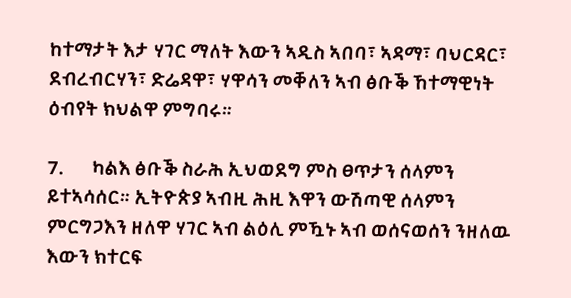ከተማታት እታ ሃገር ማለት እውን ኣዲስ ኣበባ፣ ኣዳማ፣ ባህርዳር፣ ደብረብርሃን፣ ድሬዳዋ፣ ሃዋሳን መቐለን ኣብ ፅቡቕ ኸተማዊነት ዕብየት ክህልዋ ምግባሩ።

7.       ካልእ ፅቡቕ ስራሕ ኢህወደግ ምስ ፀጥታን ሰላምን ይተኣሳሰር። ኢትዮጵያ ኣብዚ ሕዚ እዋን ውሽጣዊ ሰላምን ምርግጋእን ዘለዋ ሃገር ኣብ ልዕሊ ምዃኑ ኣብ ወሰናወሰን ንዘለዉ እውን ክተርፍ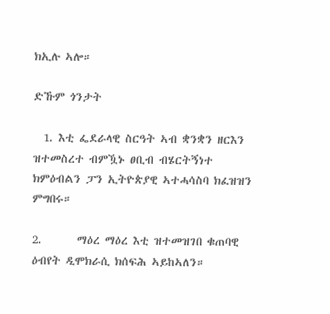ክኢሉ ኣሎ።

ድኹም ጎንታት

  1. እቲ ፌደራላዊ ስርዓት ኣብ ቋንቋን ዘርእን ዝተመስረተ ብምዃኑ ፀቢብ ብሄርትኝነተ ክምዕብልን ፓን ኢትዮጵያዊ ኣተሓሳስባ ክፈዝዝን ምግበሩ።

2.       ማዕረ ማዕረ እቲ ዝተመዝገበ ቁጠባዊ ዕብየት ዲሞክራሲ ክሰፍሕ ኣይከኣለን።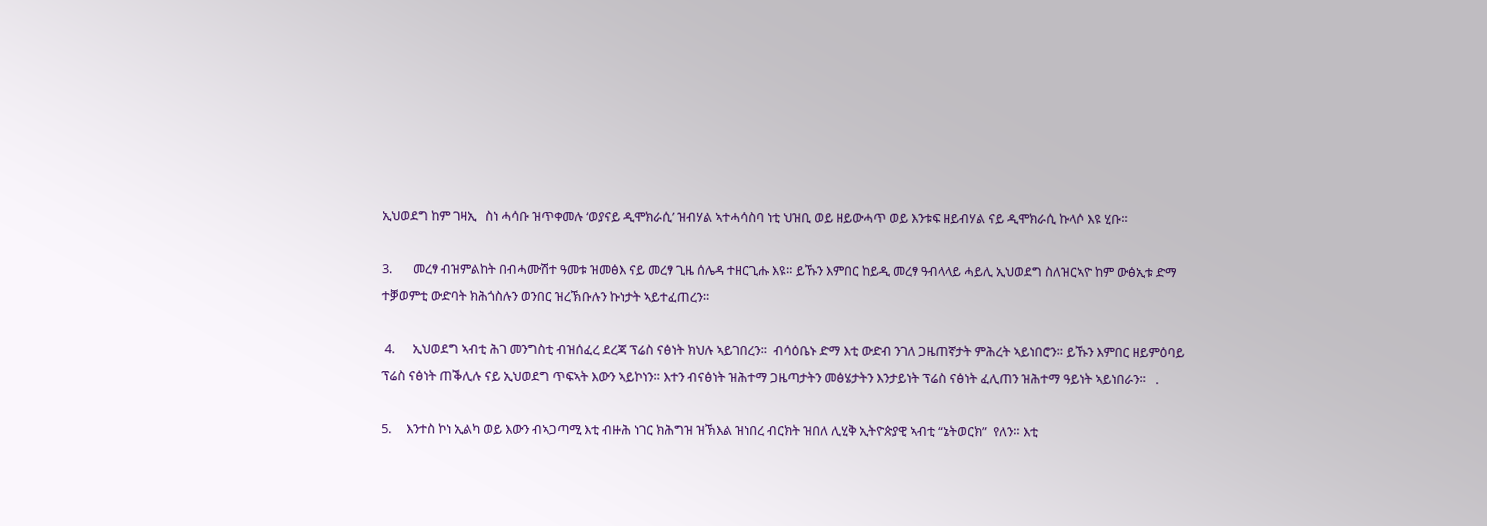ኢህወደግ ከም ገዛኢ   ስነ ሓሳቡ ዝጥቀመሉ ‘ወያናይ ዲሞክራሲ’ ዝብሃል ኣተሓሳስባ ነቲ ህዝቢ ወይ ዘይውሓጥ ወይ እንቱፍ ዘይብሃል ናይ ዲሞክራሲ ኩላሶ እዩ ሂቡ።

3.       መረፃ ብዝምልከት በብሓሙሽተ ዓመቱ ዝመፅእ ናይ መረፃ ጊዜ ሰሌዳ ተዘርጊሑ እዩ። ይኹን እምበር ከይዲ መረፃ ዓብላላይ ሓይሊ ኢህወደግ ስለዝርኣዮ ከም ውፅኢቱ ድማ ተቓወምቲ ውድባት ክሕጎስሉን ወንበር ዝረኽቡሉን ኩነታት ኣይተፈጠረን።

 4.      ኢህወደግ ኣብቲ ሕገ መንግስቲ ብዝሰፈረ ደረጃ ፕሬስ ናፅነት ክህሉ ኣይገበረን።  ብሳዕቤኑ ድማ እቲ ውድብ ንገለ ጋዜጠኛታት ምሕረት ኣይነበሮን። ይኹን እምበር ዘይምዕባይ ፕሬስ ናፅነት ጠቕሊሉ ናይ ኢህወደግ ጥፍኣት እውን ኣይኮነን። እተን ብናፅነት ዝሕተማ ጋዜጣታትን መፅሄታትን እንታይነት ፕሬስ ናፅነት ፈሊጠን ዝሕተማ ዓይነት ኣይነበራን።   .

5.     እንተስ ኮነ ኢልካ ወይ እውን ብኣጋጣሚ እቲ ብዙሕ ነገር ክሕግዝ ዝኽእል ዝነበረ ብርክት ዝበለ ሊሂቅ ኢትዮጵያዊ ኣብቲ “ኔትወርክ”  የለን። እቲ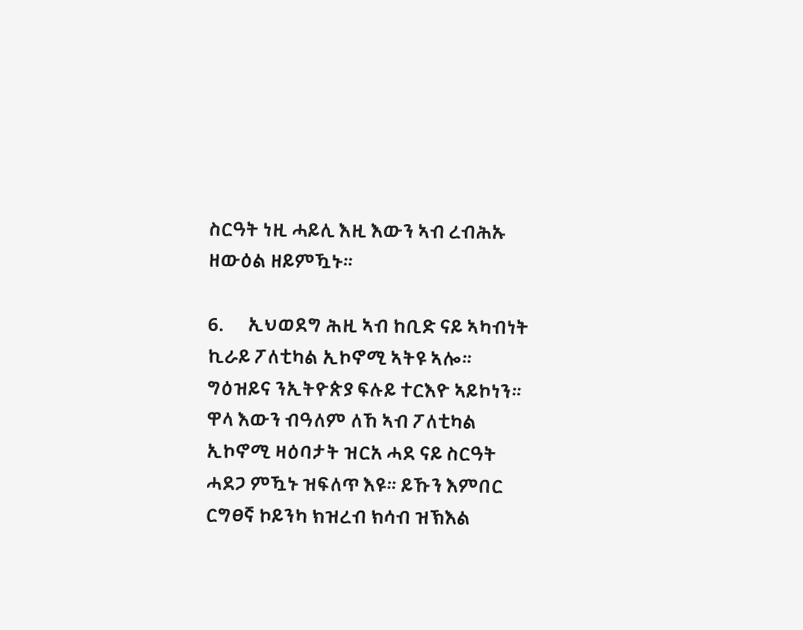ስርዓት ነዚ ሓይሊ እዚ እውን ኣብ ረብሕኡ ዘውዕል ዘይምዃኑ።

6.      ኢህወደግ ሕዚ ኣብ ከቢድ ናይ ኣካብነት ኪራይ ፖለቲካል ኢኮኖሚ ኣትዩ ኣሎ። ግዕዝይና ንኢትዮጵያ ፍሉይ ተርእዮ ኣይኮነን። ዋላ እውን ብዓለም ለኸ ኣብ ፖለቲካል ኢኮኖሚ ዛዕባታት ዝርአ ሓደ ናይ ስርዓት ሓደጋ ምዃኑ ዝፍለጥ እዩ። ይኹን እምበር ርግፀኛ ኮይንካ ክዝረብ ክሳብ ዝኽእል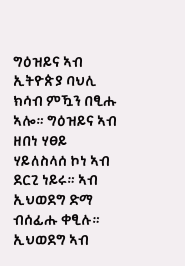ግዕዝይና ኣብ ኢትዮጵያ ባህሊ ክሳብ ምዃን በፂሑ ኣሎ። ግዕዝይና ኣብ ዘበነ ሃፀይ ሃይለስላሰ ኮነ ኣብ ደርጊ ነይሩ። ኣብ ኢህወደግ ድማ ብሰፊሑ ቀፂሉ። ኢህወደግ ኣብ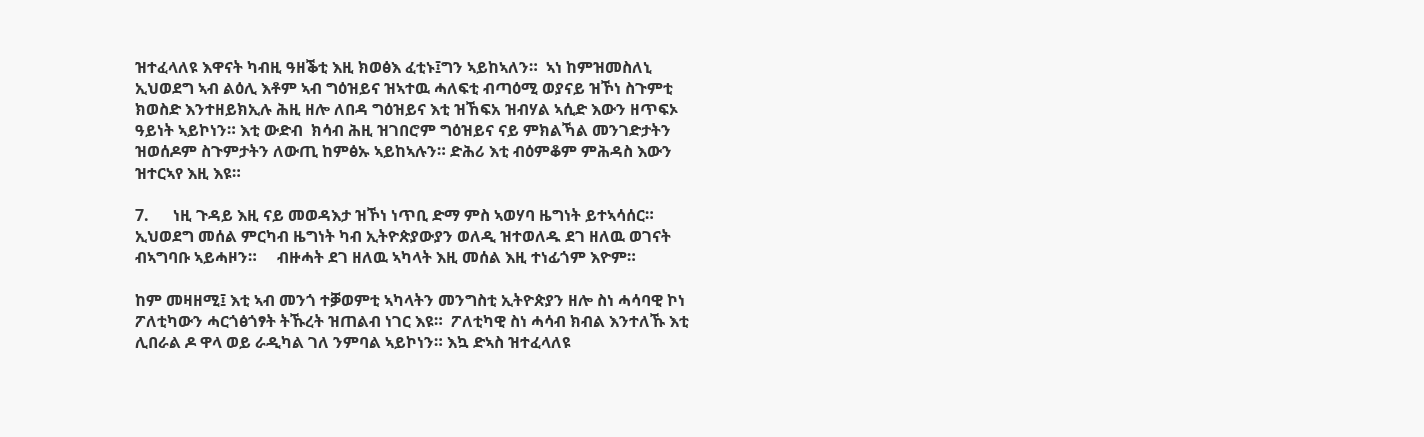ዝተፈላለዩ እዋናት ካብዚ ዓዘቕቲ እዚ ክወፅእ ፈቲኑ፤ግን ኣይከኣለን።  ኣነ ከምዝመስለኒ ኢህወደግ ኣብ ልዕሊ እቶም ኣብ ግዕዝይና ዝኣተዉ ሓለፍቲ ብጣዕሚ ወያናይ ዝኾነ ስጉምቲ ክወስድ እንተዘይክኢሉ ሕዚ ዘሎ ለበዳ ግዕዝይና እቲ ዝኸፍአ ዝብሃል ኣሲድ እውን ዘጥፍኦ ዓይነት ኣይኮነን። እቲ ውድብ  ክሳብ ሕዚ ዝገበሮም ግዕዝይና ናይ ምክልኻል መንገድታትን ዝወሰዶም ስጉምታትን ለውጢ ከምፅኡ ኣይከኣሉን። ድሕሪ እቲ ብዕምቆም ምሕዳስ እውን ዝተርኣየ እዚ እዩ።

7.      ነዚ ጉዳይ እዚ ናይ መወዳእታ ዝኾነ ነጥቢ ድማ ምስ ኣወሃባ ዜግነት ይተኣሳሰር። ኢህወደግ መሰል ምርካብ ዜግነት ካብ ኢትዮጵያውያን ወለዲ ዝተወለዱ ደገ ዘለዉ ወገናት ብኣግባቡ ኣይሓዞን።     ብዙሓት ደገ ዘለዉ ኣካላት እዚ መሰል እዚ ተነፊጎም እዮም።

ከም መዛዘሚ፤ እቲ ኣብ መንጎ ተቓወምቲ ኣካላትን መንግስቲ ኢትዮጵያን ዘሎ ስነ ሓሳባዊ ኮነ ፖለቲካውን ሓርጎፅጎፃት ትኹረት ዝጠልብ ነገር እዩ።  ፖለቲካዊ ስነ ሓሳብ ክብል እንተለኹ እቲ ሊበራል ዶ ዋላ ወይ ራዲካል ገለ ንምባል ኣይኮነን። እኳ ድኣስ ዝተፈላለዩ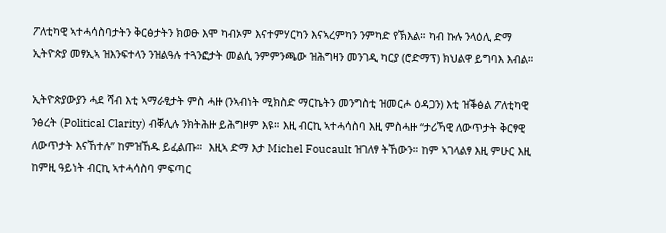ፖለቲካዊ ኣተሓሳስባታትን ቅርፅታትን ክወፁ እሞ ካብኦም እናተምሃርካን እናኣረምካን ንምካድ የኽእል። ካብ ኩሉ ንላዕሊ ድማ ኢትዮጵያ መፃኢኣ ዝእንፍተላን ንዝልዓሉ ተጓንፎታት መልሲ ንምምንጫው ዝሕግዛን መንገዲ ካርያ (ሮድማፕ) ክህልዋ ይግባእ እብል።

ኢትዮጵያውያን ሓደ ሻብ እቲ ኣማራፂታት ምስ ሓዙ (ንኣብነት ሚክስድ ማርኬትን መንግስቲ ዝመርሖ ዕዳጋን) እቲ ዝቕፅል ፖለቲካዊ ንፅረት (Political Clarity) ብቐሊሉ ንክትሕዙ ይሕግዞም እዩ። እዚ ብርኪ ኣተሓሳስባ እዚ ምስሓዙ “ታሪኻዊ ለውጥታት ቅርፃዊ ለውጥታት እናኸተሉ” ከምዝኸዱ ይፈልጡ።  እዚኣ ድማ እታ Michel Foucault ዝገለፃ ትኸውን። ከም ኣገላልፃ እዚ ምሁር እዚ ከምዚ ዓይነት ብርኪ ኣተሓሳስባ ምፍጣር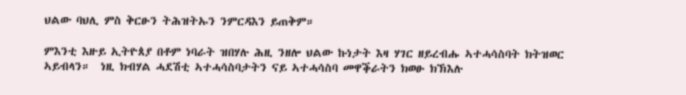ህልው ባህሊ ምስ ቅርፁን ትሕዝትኡን ንምርዳእን ይጠቅም።

ምእንቲ እዙይ ኢትዮጰያ በቶም ነባራት ዝበሃሉ ሕዚ ንዘሎ ህልው ኩነታት እዛ ሃገር ዘይረብሑ ኣተሓሳስባት ክትዝወር ኣይብላን።  ነዚ ክብሃል ሓደሽቲ ኣተሓሳስባታትን ናይ ኣተሓሳስባ መዋቕራትን ክወፁ ክኽእሉ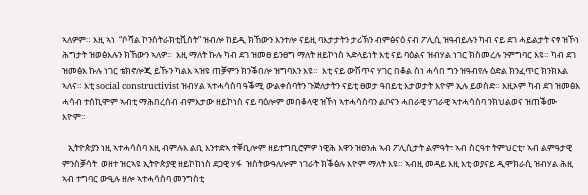ኣለዎም። እዚ ኣነ  “ሶሻል ኮንስትራክቲቪስት” ዝብሎ ከይዲ ክኸውን እንተሎ ናይዚ ባእታታትን ታሪኽን ብምፅናዕ ናብ ፖሊሲ ዝዓብይሉን ካብ ናይ ደገ ሓይልታት ናፃ ዝኾነ ሕግታት ዝወፅእሉን ክኸውን ኣለዎ።  እዚ ማለት ኩሉ ካብ ደገ ዝመፀ ይንፀግ ማለት ዘይኮነስ ኣድላይነት እቲ ናይ ባዕልና ዝብሃል ነገር ክስመረሉ ንምግባር እዩ። ካብ ደገ ዝመፅእ ኩሉ ነገር ቴክኖሎጂ ይኹን ካልእ ኣዝዩ ጠቓምን ክንቕበሎ ዝግባእን እዩ።  እቲ ናይ ውሽጥና ሃገር በቆል ስነ ሓሳበ ግን ዝዓብየሉ ዕድል ክንፈጥር ክንክእል ኣለና። እቲ social constructivist ዝብሃል ኣተሓሳስባ ዓቕሚ ውልቀሰባትን ጉጅለታትን ናይቲ ፀወታ ዓበይቲ እታወታት እዮም ኢሉ ይወስድ። እዚኦም ካብ ደገ ዝመፅእ ሓሳብ ተሰኪሞም ኣብቲ ማሕበረሰብ ብምእታው ዘይኮነስ ናይ ባዕሎም መበቆላዊ ዝኾነ ኣተሓሳስባን ልቦናን ሓበራዊ ሃገራዊ ኣተሓሳስባ ንክህልወና ዝጠቕሙ እዮም።

   ኢትዮጵያን ነዚ ኣተሓሳስባ እዚ ብምሉእ ልቢ እንተድኣ ተቐቢሎም ዘይተግቢሮምዎ ነዊሕ እዋን ዝፀንሐ ኣብ ፖሊሲታት ልምዓት፣ ኣብ ስርዓተ ትምህርቲ፣ ኣብ ልምዓታዊ ምንስቓሳት  ወዘተ ዝርኣዩ ኢትዮጵያዊ ዘይኮከነስ ደጋዊ ሃፋ  ዝስትውዓለሎም ነገራት ክቕፅሉ እዮም ማለት እዩ። ኣብዚ መዳይ እዚ እቲ ወያናይ ዲሞክራሲ ዝብሃል ሕዚ ኣብ ተግባር ውዒሉ ዘሎ ኣተሓሳስባ መንግስቲ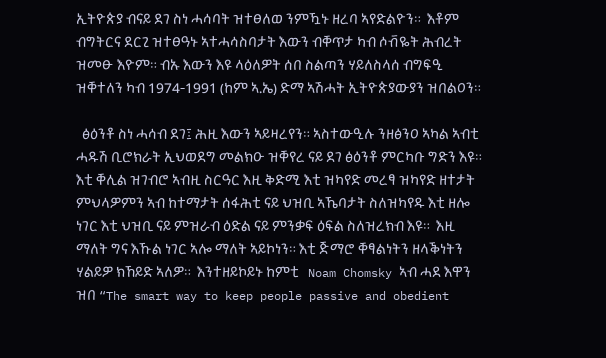ኢትዮጵያ ብናይ ደገ ስነ ሓሳባት ዝተፀለወ ንምዃኑ ዘረባ ኣየድልዮን።  እቶም ብግትርና ደርጊ ዝተፀዓኑ ኣተሓሳስባታት እውን ብቐጥታ ካብ ሶቭዬት ሕብረት ዝመፁ እዮም። ብኡ እውን እዩ ላዕለዎት ሰበ ስልጣን ሃይለስላሰ ብግፍዒ ዝቐተለን ካብ 1974-1991 (ከም ኣ.ኤ) ድማ ኣሽሓት ኢትዮጵያውያን ዝበልዐን።

  ፅዕንቶ ስነ ሓሳብ ደገ፤ ሕዚ እውን ኣይዛረየን። ኣስተውዒሉ ንዘፅንዐ ኣካል ኣብቲ ሓዱሽ ቢሮክራት ኢህወደግ መልክዑ ዝቐየረ ናይ ደገ ፅዕንቶ ምርካቡ ግድን እዩ።  እቲ ቐሊል ዝገብሮ ኣብዚ ስርዓር እዚ ቅድሚ እቲ ዝካየድ መረፃ ዝካየድ ዘተታት ምህላዎምን ኣብ ከተማታት ሰፋሕቲ ናይ ህዝቢ ኣኼባታት ስለዝካየዱ እቲ ዘሎ ነገር እቲ ህዝቢ ናይ ምዝራብ ዕድል ናይ ምንቃፍ ዕፍል ስለዝረክብ እዩ።  እዚ ማለት ግና እኹል ነገር ኣሎ ማለት ኣይኮነን። እቲ ጅማሮ ቐፃልነትን ዘላቕነትን ሃልይዎ ክኸይድ ኣለዎ።  እንተዘይኮይኑ ከምቲ   Noam Chomsky ኣብ ሓደ እዋን ዝበ “The smart way to keep people passive and obedient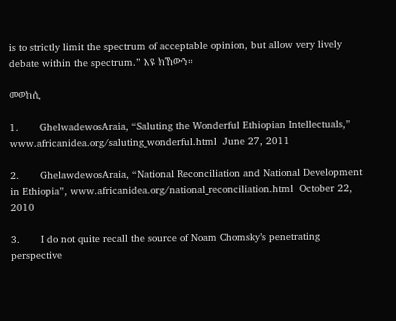is to strictly limit the spectrum of acceptable opinion, but allow very lively debate within the spectrum.” እዩ ክኸውን።

መወከሲ

1.       GhelwadewosAraia, “Saluting the Wonderful Ethiopian Intellectuals,” www.africanidea.org/saluting_wonderful.html  June 27, 2011

2.       GhelawdewosAraia, “National Reconciliation and National Development in Ethiopia”, www.africanidea.org/national_reconciliation.html  October 22, 2010

3.       I do not quite recall the source of Noam Chomsky’s penetrating perspective